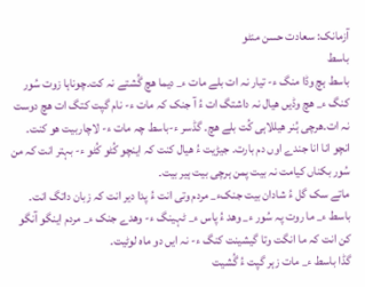آزمانک: سعادت حسن منٹو
باسط
باسط ہچ وڈا منگ ء- تیار نہ ات بلے مات ء_ دیما ھچ گُشتے نہ کت۔چوناہا زوت سُور کنگ ء_ ھچ وڈیں ھیال نہ داشتگ ات ءُ آ جنک کہ مات ء- نام گپت کتگ ات ھچ دوست نہ ات۔ھرچی ہُنر ھیللاہی کُت بلے ھچ۔ گڈسر ء-باسط چہ مات ء- لاچاربیت ھو کنت۔ انچو انا انا جندے اوں دم بارت۔ جیڑیت ءُ ھیال کنت کہ اینچو کُٹو کُٹو ء- بہتر انت کہ من سُور بکناں کیامت نہ بیت پمن ہرچی بیت ہیر بیت۔
ماتے سک گل ءُ شادان بیت جنکء_ مردم وتی انت ءُ پدا دیر انت کہ زبان داتگ انت۔ باسط ء_ ما روت پہ سُور ء_ وھد ءُ پاس ء_ ٹہینگ ء- وھدے جنک ء_ مردم اینگو آنگو کن انت کہ ما انگت وتا گیشینت کنگ ء- نہ ایں دو ماہ لوٹیت۔
گڈا باسط ء_ مات زہر گپت ءُ گُشیت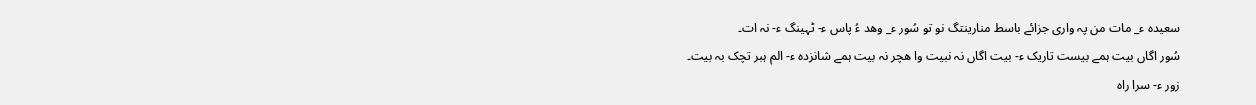سعیدہ ء_ مات من پہ واری جزائے باسط منارینتگ نو تو سُور ء_ وھد ءُ پاس ء- ٹہینگ ء- نہ ات۔
سُور اگاں بیت ہمے بیست تاریک ء- بیت اگاں نہ نبیت وا ھچر نہ بیت ہمے شانزدہ ء- الم ہبر تچک بہ بیت۔
زور ء- سرا راہ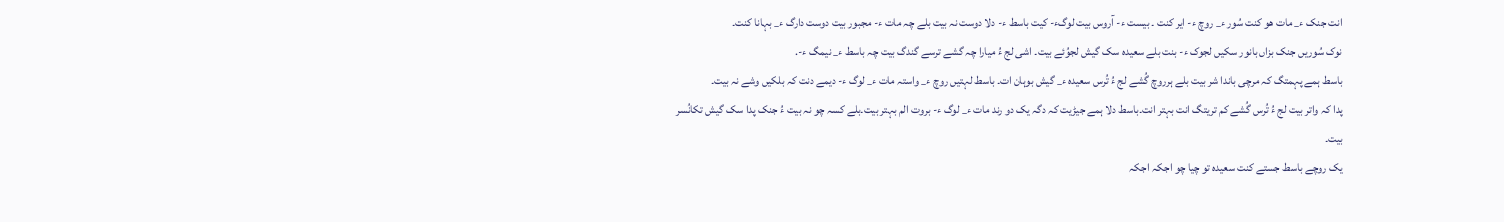انت جنک ء_ مات ھو کنت سُور ء_ روچ ء- ایر کنت ۔ بیست ء- آروس بیت لوگء- کیت باسط ء- دلا دوست نہ بیت بلے چہ مات ء- مجبور بیت دوست دارگ ء_ بہانا کنت۔
نوک سُوریں جنک بزاں بانور سکیں لجوک ء- بنت بلے سعیدہ سک گیش لجوُئے بیت۔ اشی لج ءُ میارا چہ گشے ترسے گندگ بیت چہ باسط ء_ نیمگ ء-.
باسط ہمے پہمتگ کہ مرچی باندا شر بیت بلے ہرروچ گُشے لج ءُ تُرس سعیدہ ء_ گیش بوہان ات۔ باسط لہتیں روچ ء_ واستہ مات ء_ لوگ ء- دیمے دنت کہ بلکیں وشے نہ بیت۔
پدا کہ واتر بیت لج ءُ تُرس گُشے کم تریتگ انت بہتر انت۔باسط دلا ہمے جیڑیت کہ دگہ یک دو رند مات ء_ لوگ ء- بروت الم بہتر بیت۔بلے کسہ چو نہ بیت ءُ جنک پدا سک گیش تکانُسر بیت۔
یک روچے باسط جستے کنت سعیدہ تو چیا چو اجکہ اجکہ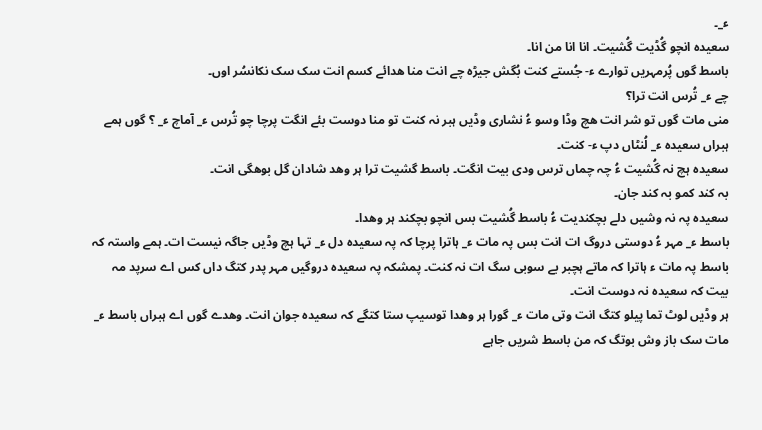ء_۔
سعیدہ انچو گُڈیت گُشیت۔ انا انا من انا۔
باسط گوں پُرمہریں توارے ء- جُستے کنت بُگش جیڑہ چے انت منا ھدائے کسم انت سک سک نکانسُر اوں۔
چے ء_ تُرس انت ترا؟
منی مات گوں تو شر انت ھچ وڈا وسو ءُ نشاری وڈیں ہبر نہ کنت تو منا دوست بئے انگت پرچا چو تُرس ء_ آماچ ء_ ؟ گوں ہمے ہبراں سعیدہ ء_ لُنٹاں دپ ء- کنت۔
سعیدہ ہچ نہ گُشیت ءُ چہ چماں ترس ودی بیت انگت۔ باسط گشیت ترا ہر وھد شادان گل بوھگی انت۔
بہ کند کمو بہ کند جان۔
سعیدہ پہ نہ وشیں دلے بچکندیت ءُ باسط گُشیت بس انچو بچکند ہر وھدا۔
باسط ء_ مہر ءُ دوستی دروگ ات انت بس پہ مات ء_ ہاترا پرچا کہ پہ سعیدہ دل ء_ تہا ہچ وڈیں جاگہ نیست ات۔ ہمے واستہ کہ باسط پہ مات ء ہاترا کہ ماتے ہچبر بے سوبی سگ ات نہ کنت۔ پمشکہ پہ سعیدہ دروگیں مہر پدر کتگ داں کس اے سرپد مہ بیت کہ سعیدہ نہ دوست انت۔
ہر وڈیں لوٹ تما پیلو کتگ انت وتی مات ء_ گورا ہر وھدا توسیپ ستا کتگے کہ سعیدہ جوان انت۔ وھدے گوں اے ہبراں باسط ء_ مات سک باز وش بوتگ کہ من باسط شریں جاہے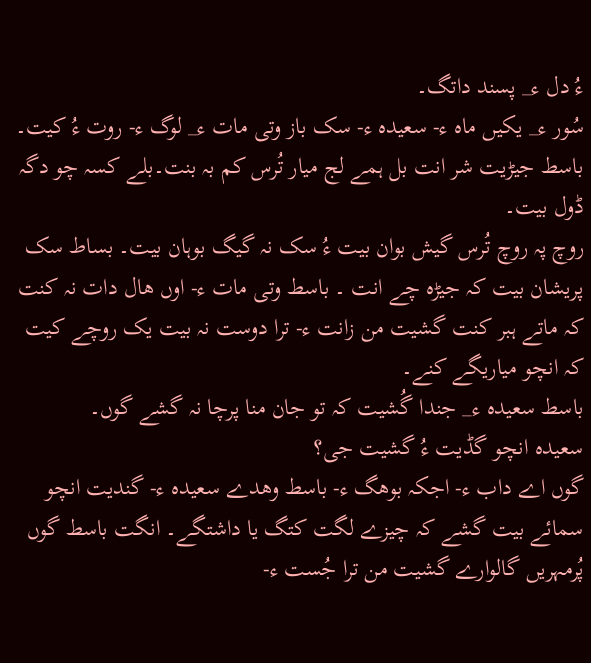ءُ دل ء_ پسند داتگ۔
سُور ء_ یکیں ماہ ء- سعیدہ ء- سک باز وتی مات ء_ لوگ ء- روت ءُ کیت۔ باسط جیڑیت شر انت بل ہمے لج میار تُرس کم بہ بنت۔بلے کسہ چو دگہ ڈول بیت۔
روچ پہ روچ تُرس گیش بوان بیت ءُ سک نہ گیگ بوہان بیت۔ بساط سک پریشان بیت کہ جیڑہ چے انت ۔ باسط وتی مات ء- اوں ھال دات نہ کنت کہ ماتے ہبر کنت گشیت من زانت ء- ترا دوست نہ بیت یک روچے کیت کہ انچو میاریگے کنے۔
باسط سعیدہ ء_ جندا گُشیت کہ تو جان منا پرچا نہ گشے گوں۔
سعیدہ انچو گڈیت ءُ گشیت جی؟
گوں اے داب ء- اجکہ بوھگ ء- باسط وھدے سعیدہ ء- گندیت انچو سمائے بیت گشے کہ چیزے لگت کتگ یا داشتگے۔ انگت باسط گوں پُرمہریں گالوارے گشیت من ترا جُست ء-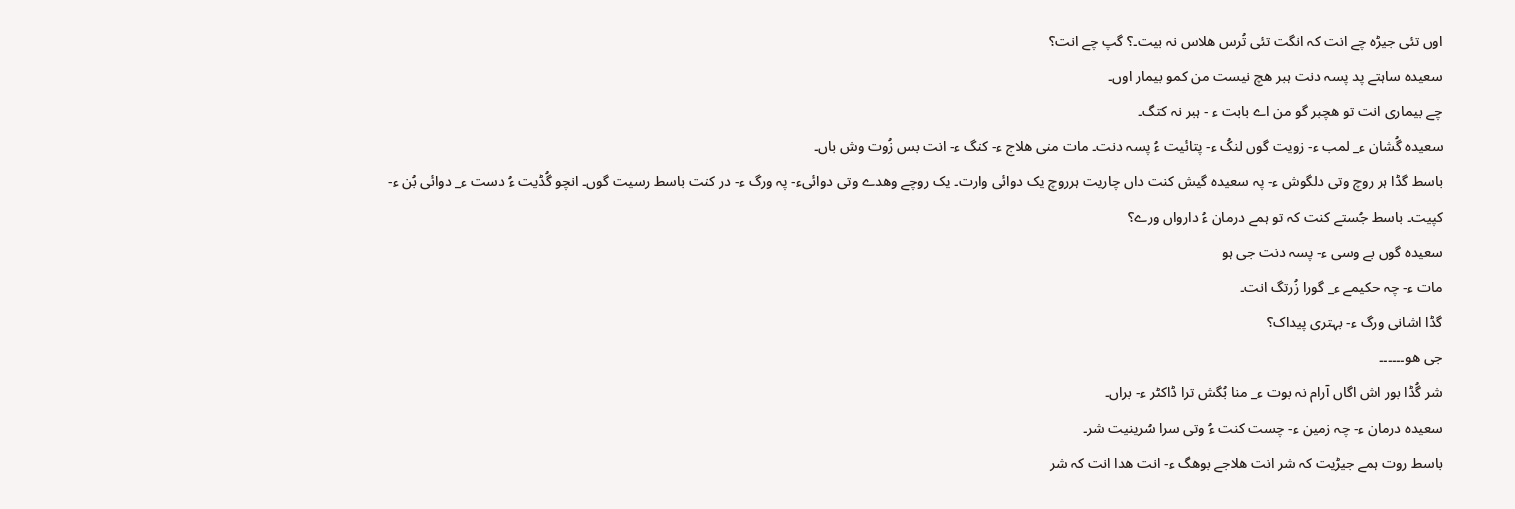اوں تئی جیڑہ چے انت کہ انگت تئی تُرس ھلاس نہ بیت۔؟ گپ چے انت؟
سعیدہ ساہتے پد پسہ دنت ہبر ھچ نیست من کمو بیمار اوں۔
چے بیماری انت تو ھچبر گو من اے بابت ء - ہبر نہ کتگ۔
سعیدہ گُشان ء_ لمب ء- زویت گوں لنکُ ء- پتائیت ءُ پسہ دنت۔ مات منی ھلاج ء- کنگ ء- انت بس زُوت وش باں۔
باسط گڈا ہر روچ وتی دلگوش ء- پہ سعیدہ گیش کنت داں چاریت ہرروچ یک دوائی وارت۔ یک روچے وھدے وتی دوائیء- پہ ورگ ء- در کنت باسط رسیت گوں۔ انچو گُڈیت ءُ دست ء_ دوائی بُن ء- کپیت۔ باسط جُستے کنت کہ تو ہمے درمان ءُ دارواں ورے؟
سعیدہ گوں بے وسی ء- پسہ دنت جی ہو
مات ء- چہ حکیمے ء_ گورا زُرتگ انت۔
گڈا اشانی ورگ ء- بہتری پیداک؟
جی ھو۔۔۔۔۔۔
شر گُڈا بور اش اگاں آرام نہ بوت ء_ منا بُگش ترا ڈاکٹر ء- براں۔
سعیدہ درمان ء- چہ زمین ء- چست کنت ءُ وتی سرا سُرینیت شر۔
باسط روت ہمے جیڑیت کہ شر انت ھلاجے بوھگ ء- انت ھدا انت کہ شر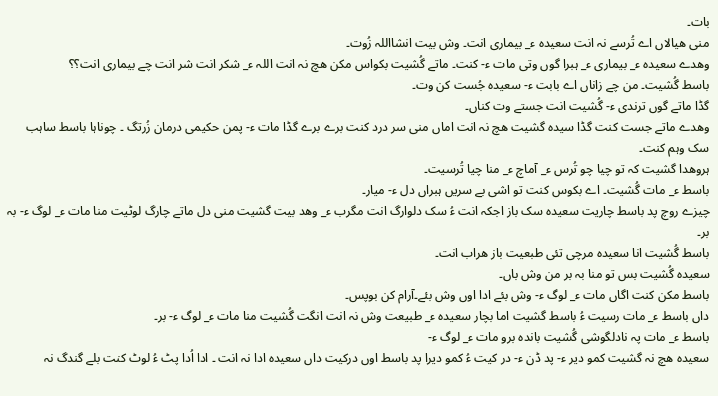بات۔
منی ھیالاں اے تُرسے نہ انت سعیدہ ء_ بیماری انت۔ وش بیت انشااللہ زُوت۔
وھدے سعیدہ ء_ بیماری ء_ ہبرا گوں وتی مات ء- کنت۔ ماتے گُشیت بکواس مکن ھچ نہ انت اللہ ء_ شکر انت شر انت چے بیماری انت؟؟
باسط گُشیت۔ من چے زاناں اے بابت ء- سعیدہ جُست کن وت۔
گڈا ماتے گوں ترندی ء- گُشیت انت جستے وت کناں۔
وھدے ماتے جست کنت گڈا سیدہ گشیت ھچ نہ انت اماں منی سر درد کنت برے برے گڈا مات ء- پمن حکیمی درمان زُرتگ ۔ چوناہا باسط ساہب سک وہم کنت۔
ہروھدا گشیت کہ تو چیا چو تُرس ء_ آماچ ء_ منا چیا تُرسیت۔
باسط ء_ مات گُشیت۔ اے بکوس کنت تو اشی بے سریں ہبراں دل ء- میار۔
چیزے روچ پد باسط چاریت سعیدہ سک باز اجکہ انت ءُ سک دلوارگ انت مگرب ء_ وھد بیت گشیت منی دل ماتے چارگ لوٹیت منا مات ء_ لوگ ء- بہ بر۔
باسط گُشیت انا سعیدہ مرچی تئی طبعیت باز ھراب انت۔
سعیدہ گُشیت بس تو منا بہ بر من وش باں۔
باسط مکن کنت اگاں مات ء_ لوگ ء- وش بئے ادا اوں وش بئے۔آرام کن بوپس۔
داں باسط ء_ مات رسیت ءُ باسط گشیت اما بچار سعیدہ ء_ طبیعت وش نہ انت انگت گُشیت منا مات ء_ لوگ ء- بر۔
باسط ء_ مات پہ نادلگوشی گُشیت باندہ برو مات ء_ لوگ ء-
سعیدہ ھچ نہ گشیت کمو دیر ء- پد ڈن ء- در کیت ءُ کمو دیرا پد باسط اوں درکیت داں سعیدہ ادا نہ انت ۔ ادا اُدا پٹ ءُ لوٹ کنت بلے گندگ نہ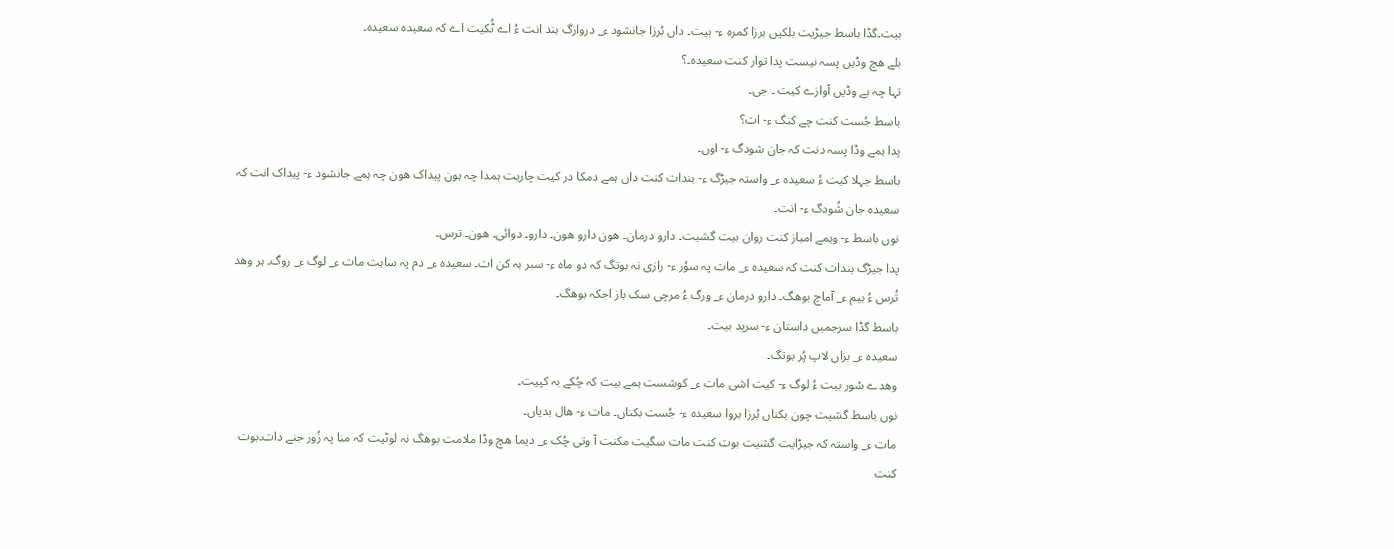بیت۔گڈا باسط جیڑیت بلکیں برزا کمرہ ء- بیت۔ داں بُرزا جانشود ء_ دروازگ بند انت ءُ اے ٹُکیت اے کہ سعیدہ سعیدہ۔
بلے ھچ وڈیں پسہ نیست پدا توار کنت سعیدہ۔؟
تہا چہ بے وڈیں آوازے کیت ۔ جی۔
باسط جُست کنت چے کنگ ء- ات؟
پدا ہمے وڈا پسہ دنت کہ جان شودگ ء- اوں۔
باسط جہلا کیت ءُ سعیدہ ء_ واستہ جیڑگ ء- بندات کنت داں ہمے دمکا در کیت چاریت ہمدا چہ ہون پیداک ھون چہ ہمے جانشود ء- پیداک انت کہ سعیدہ جان شُودگ ء- انت۔
نوں باسط ء- وہمے امباز کنت روان بیت گشیت۔ دارو درمان۔ ھون دارو ھون۔ دارو۔ دوائی۔ ھون۔ ترس۔
پدا جیڑگ بندات کنت کہ سعیدہ ء_ مات پہ سوُر ء- رازی نہ بوتگ کہ دو ماہ ء- سبر بہ کن ات۔ سعیدہ ء_ دم پہ ساہت مات ء_ لوگ ء_ روگ۔ ہر وھد تُرس ءُ بیم ء_ آماچ بوھگ۔ دارو درمان ء_ ورگ ءُ مرچی سک باز اجکہ بوھگ۔
باسط گڈا سرجمیں داستان ء- سرپد بیت۔
سعیدہ ء_ بزاں لاپ پُر بوتگ۔
وھدے سُور بیت ءُ لوگ ء- کیت اشی مات ء_ کوشست ہمے بیت کہ چُکے بہ کپیت۔
نوں باسط گشیت چون بکناں بُرزا بروا سعیدہ ء- جُست بکناں۔ مات ء- ھال بدیاں۔
مات ء_ واستہ کہ جیڑایت گشیت بوت کنت مات سگیت مکنت آ وتی چُک ء_ دیما ھچ وڈا ملامت بوھگ نہ لوٹیت کہ منا پہ زُور جنے دات۔بوت کنت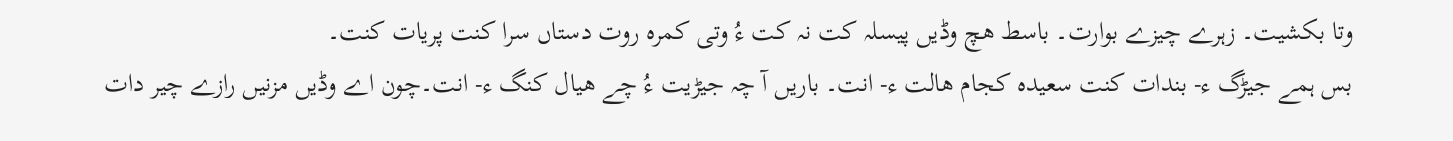وتا بکشیت۔ زہرے چیزے بوارت۔ باسط ھچ وڈیں پیسلہ کت نہ کت ءُ وتی کمرہ روت دستاں سرا کنت پریات کنت۔
بس ہمے جیڑگ ء- بندات کنت سعیدہ کجام ھالت ء- انت۔ باریں آ چہ جیڑیت ءُ چے ھیال کنگ ء- انت۔چون اے وڈیں مزنیں رازے چیر دات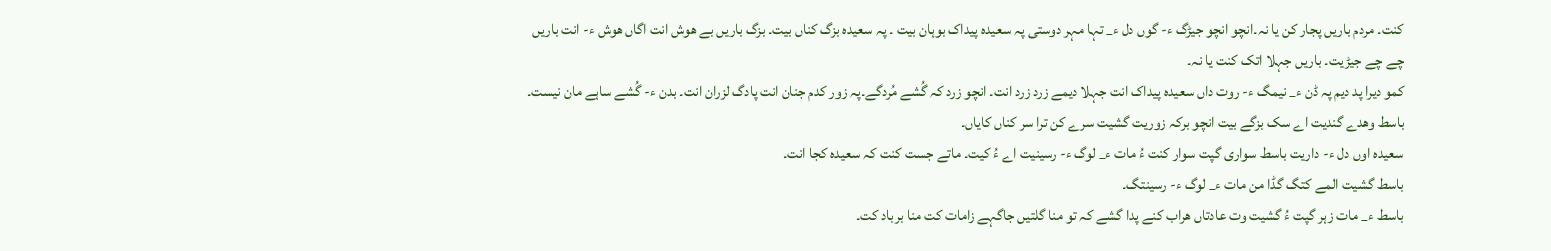کنت۔ مردم باریں پجار کن یا نہ۔انچو انچو جیڑگ ء- گوں دل ء_ تہا مہر دوستی پہ سعیدہ پیداک بوہان بیت ۔ پہ سعیدہ بزگ کناں بیت۔ بزگ باریں بے ھوش انت اگاں ھوش ء- انت باریں چے چے جیڑیت۔ باریں جہلا اتک کنت یا نہ۔
کمو دیرا پد دیم پہ ڈن ء_ نیمگ ء- روت داں سعیدہ پیداک انت جہلا دیمے زرد زرد انت۔ انچو زرد کہ گُشے مُردگے۔پہ زور کدم جنان انت پادگ لزران انت۔ بدن ء- گُشے ساہے مان نیست۔
باسط وھدے گندیت اے سک بزگے بیت انچو برکہ زوریت گشیت سرے کن ترا سر کناں کایاں۔
سعیدہ اوں دل ء- داریت باسط سواری گپت سوار کنت ءُ مات ء_ لوگ ء- رسینیت اے ءُ کیت۔ ماتے جست کنت کہ سعیدہ کجا انت۔
باسط گشیت المے کتگ گڈا من مات ء_ لوگ ء- رسینتگ۔
باسط ء_ مات زہر گپت ءُ گشیت وت عادتاں ھراب کنے پدا گشے کہ تو منا گلتیں جاگہے زامات کت منا برباد کت۔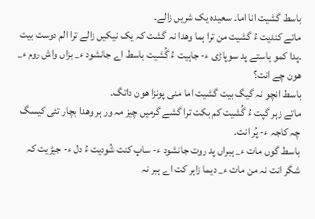باسط گشیت انا اما۔ سعیدہ یک شریں زالے۔
ماتے کندیت ءُ گشیت من ترا ہما وھدا نہ گشت کہ یک نیکیں زالے ترا الم دوست بیت ۔پدا کمو ہاستے پد سوپاڑی ء- جاہیت ءُ گُشیت باسط اے جانشود ء_ بزاں واش روم ء_ ھون چے انت؟
باسط انچو نہ گیگ بیت گشیت اما منی پونزا ھون داتگ۔
ماتے زہر گپت ءُ گُشیت کم بکت ترا گشے گرمیں چیز مہ ور ہر وھدا بچار تئی کیسگ چہ کاجہ ء- پُر انت۔
باسط گوں مات ء_ ہبراں پد روت جانشود ء- ساپ کنت شُودیت ءُ دل ء- جیڑیت کہ شگر انت نہ من مات ء_ دیما زاہر کت اے ہبر نہ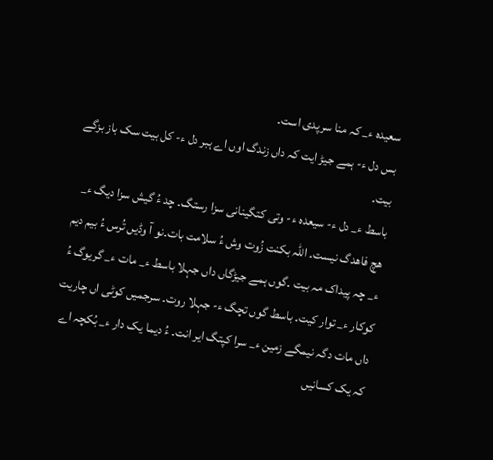سعیدہ ء_ کہ منا سرپدی است۔
بس دل ء- ہمے جیڑ ایت کہ داں زندگ اوں اے ہبر دل ء- کل بیت سک باز بزگے بیت۔
باسط ء_ دل ء- سیعدہ ء- وتی کتگینانی سزا رستگ۔ چد ءُ گیش سزا دیگ ء_ ھچ فاھدگ نیست۔ اللہ بکنت زُوت وش ءُ سلامت بات۔نو آ وڈیں تُرس ءُ بیم دیم ء_ چہ پیداک مہ بیت ۔گوں ہمے جیڑگاں داں جہلا باسط ء_ مات ء_ گریوگ ءُ کوکار ء_ توار کیت۔ باسط گوں تچگ ء- جہلا روت۔ سرجمیں کوٹی اں چاریت داں مات دگہ نیمگے زمین ء_ سرا کپتگ ایر انت۔ ءُ دیما یک دار ء_ بُکچہ اے کہ یک کسانیں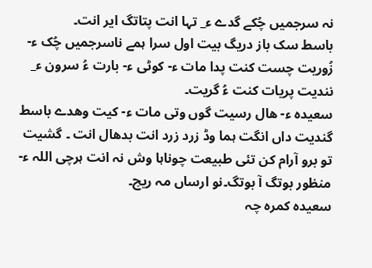نہ سرجمیں چُکے گدے ء_ تہا انت پتاتگ ایر انت۔
باسط سک باز دریگ بیت اول سرا ہمے ناسرجمیں چُک ء- زُوریت چست کنت پدا مات ء- کوٹی ء- بارت ءُ سرون ء_ نندیت پریات کنت ءُ گریت۔
سعیدہ ء- ھال رسیت گوں وتی مات ء- کیت وھدے باسط گندیت داں انگت ہما وڈ زرد زرد انت بدھال انت ۔ گشیت تو برو آرام کن تئی طبیعت چوناہا وش نہ انت ہرچی اللہ ء- منظور بوتگ آ بوتگ۔نو ارساں مہ ریچ۔
سعیدہ کمرہ چہ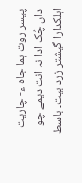پیسر روت ہما جاہ ء- چاریت داں چُک ادا نہ انت دیمے چو اہلکدارا گیشتر زرد بیت۔ باسط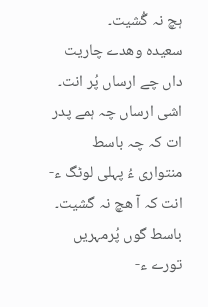ہچ نہ گُشیت۔
سعیدہ وھدے چاریت داں چے ارساں پُر انت۔ اشی ارساں چہ ہمے پدر ات کہ چہ باسط منتواری ءُ پہلی لوٹگ ء- انت کہ آ ھچ نہ گشیت۔
باسط گوں پُرمہریں تورے ء-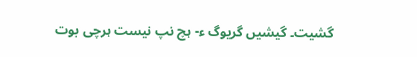گشیت۔ گیشیں گریوگ ء- ہچ نپ نیست ہرچی بوت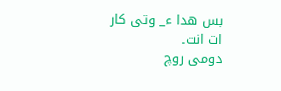بس ھدا ء_ وتی کار ات انت۔
دومی روچ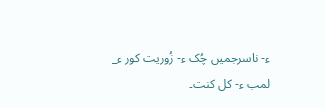ء- ناسرجمیں چُک ء- زُوریت کور ء_ لمب ء- کل کنت۔